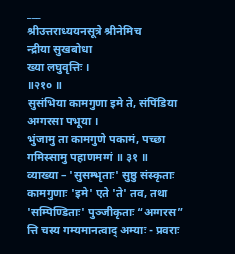___
श्रीउत्तराध्ययनसूत्रे श्रीनेमिच
न्द्रीया सुखबोधा
ख्या लघुवृत्तिः ।
॥२१० ॥
सुसंभिया कामगुणा इमे ते, संपिंडिया अग्गरसा पभूया ।
भुंजामु ता कामगुणे पकामं, पच्छा गमिस्सामु पहाणमग्गं ॥ ३१ ॥
व्याख्या – 'सुसम्भृताः' सुष्ठु संस्कृताः कामगुणाः 'इमे' एते 'ते' तव, तथा 'सम्पिण्डिताः' पुञ्जीकृताः “अग्गरस” त्ति चस्य गम्यमानत्वाद् अम्याः - प्रवराः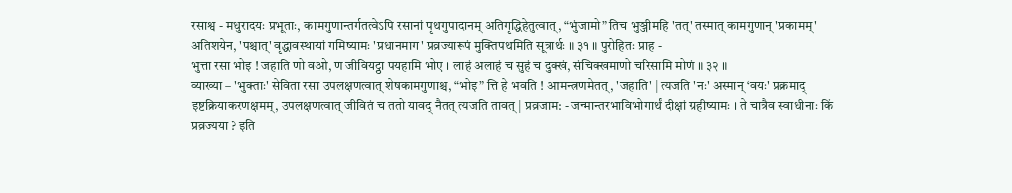रसाश्व - मधुरादयः प्रभूताः, कामगुणान्तर्गतत्वेऽपि रसानां पृथगुपादानम् अतिगृद्धिहेतुत्वात्, “भुंजामो” तिच भुञ्जीमहि 'तत्' तस्मात् कामगुणान् 'प्रकामम्' अतिशयेन, 'पश्चात्' वृद्धावस्थायां गमिष्यामः 'प्रधानमाग' प्रव्रज्यारूपं मुक्तिपथमिति सूत्रार्थः ॥ ३१ ॥ पुरोहितः प्राह -
भुत्ता रसा भोइ ! जहाति णो वओ, ण जीवियट्ठा पयहामि भोए । लाहं अलाहं च सुहं च दुक्खं, संचिक्खमाणो चरिसामि मोणं ॥ ३२ ॥
व्याख्या – 'भुक्ताः' सेविता रसा उपलक्षणत्वात् शेषकामगुणाश्च, “भोइ” त्ति हे भवति ! आमन्त्रणमेतत्, 'जहाति' | त्यजति 'नः' अस्मान् ‘वयः' प्रक्रमाद् इष्टक्रियाकरणक्षमम्, उपलक्षणत्वात् जीवितं च ततो यावद् नैतत् त्यजति तावत् | प्रव्रजाम: - जन्मान्तरभाविभोगार्थं दीक्षां ग्रहीष्यामः । ते चात्रैव स्वाधीनाः किं प्रव्रज्यया ? इति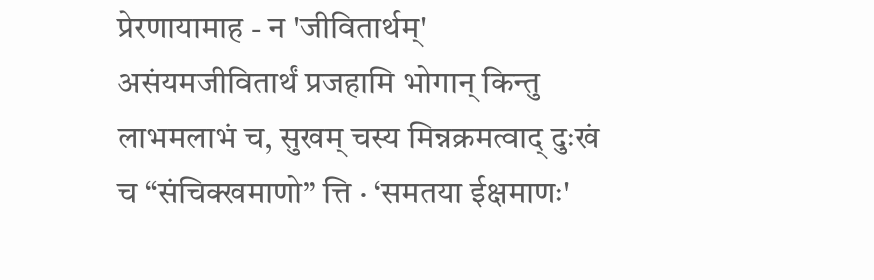प्रेरणायामाह - न 'जीवितार्थम्' असंयमजीवितार्थं प्रजहामि भोगान् किन्तु लाभमलाभं च, सुखम् चस्य मिन्नक्रमत्वाद् दुःखं च “संचिक्खमाणो” त्ति · ‘समतया ईक्षमाणः'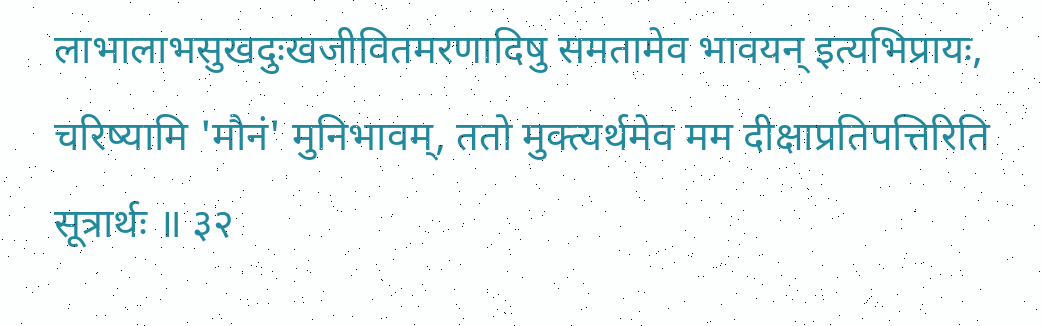लाभालाभसुखदुःखजीवितमरणादिषु समतामेव भावयन् इत्यभिप्रायः, चरिष्यामि 'मौनं' मुनिभावम्, ततो मुक्त्यर्थमेव मम दीक्षाप्रतिपत्तिरिति सूत्रार्थः ॥ ३२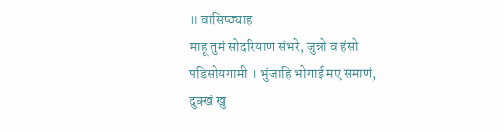॥ वासिष्ठ्याह
माहू तुमं सोदरियाण संभरे, जुन्नो व हंसो पडिसोयगामी । भुंजाहि भोगाई मए समाणं, दुक्खं खु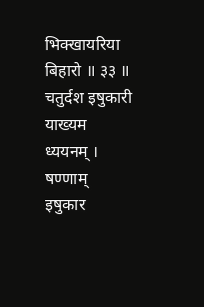भिक्खायरिया बिहारो ॥ ३३ ॥
चतुर्दश इषुकारी
याख्यम
ध्ययनम् ।
षण्णाम्
इषुकार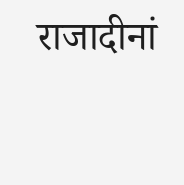राजादीनां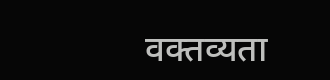वक्तव्यता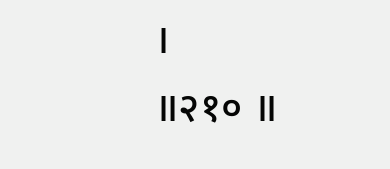।
॥२१० ॥